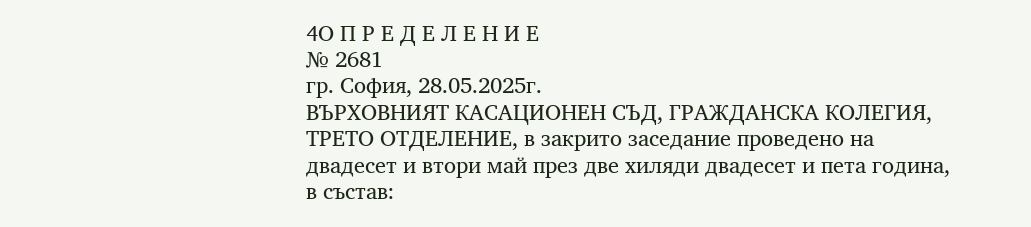4О П Р Е Д Е Л Е Н И Е
№ 2681
гр. София, 28.05.2025г.
ВЪРХОВНИЯТ КАСАЦИОНЕН СЪД, ГРАЖДАНСКА КОЛЕГИЯ, ТРЕТО ОТДЕЛЕНИЕ, в закрито заседание проведено на двадесет и втори май през две хиляди двадесет и пета година, в състав: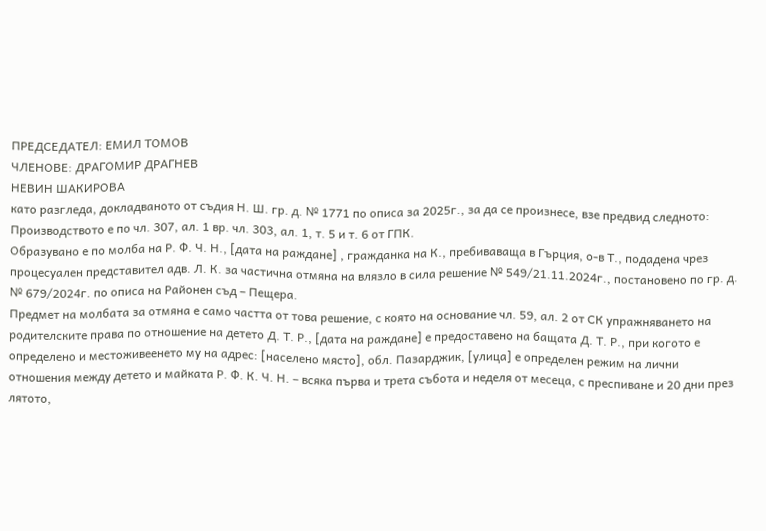ПРЕДСЕДАТЕЛ: ЕМИЛ ТОМОВ
ЧЛЕНОВЕ: ДРАГОМИР ДРАГНЕВ
НЕВИН ШАКИРОВА
като разгледа, докладваното от съдия Н. Ш. гр. д. № 1771 по описа за 2025г., за да се произнесе, взе предвид следното:
Производството е по чл. 307, ал. 1 вр. чл. 303, ал. 1, т. 5 и т. 6 от ГПК.
Образувано е по молба на Р. Ф. Ч. Н., [дата на раждане] , гражданка на К., пребиваваща в Гърция, о-в Т., подадена чрез процесуален представител адв. Л. К. за частична отмяна на влязло в сила решение № 549/21.11.2024г., постановено по гр. д. № 679/2024г. по описа на Районен съд – Пещера.
Предмет на молбата за отмяна е само частта от това решение, с която на основание чл. 59, ал. 2 от СК упражняването на родителските права по отношение на детето Д. Т. Р., [дата на раждане] е предоставено на бащата Д. Т. Р., при когото е определено и местоживеенето му на адрес: [населено място], обл. Пазарджик, [улица] е определен режим на лични отношения между детето и майката Р. Ф. К. Ч. Н. – всяка първа и трета събота и неделя от месеца, с преспиване и 20 дни през лятото,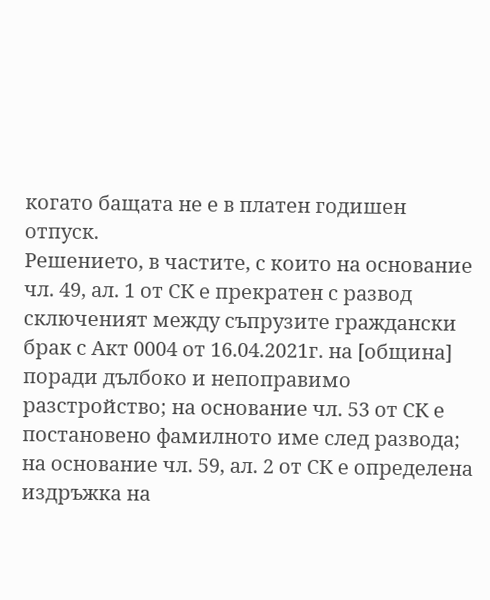когато бащата не е в платен годишен отпуск.
Решението, в частите, с които на основание чл. 49, ал. 1 от СК е прекратен с развод сключеният между съпрузите граждански брак с Акт 0004 от 16.04.2021г. на [община] поради дълбоко и непоправимо разстройство; на основание чл. 53 от СК е постановено фамилното име след развода; на основание чл. 59, ал. 2 от СК е определена издръжка на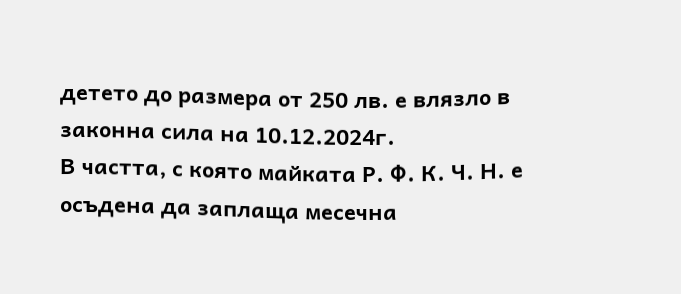детето до размера от 250 лв. е влязло в законна сила на 10.12.2024г.
В частта, с която майката Р. Ф. К. Ч. Н. е осъдена да заплаща месечна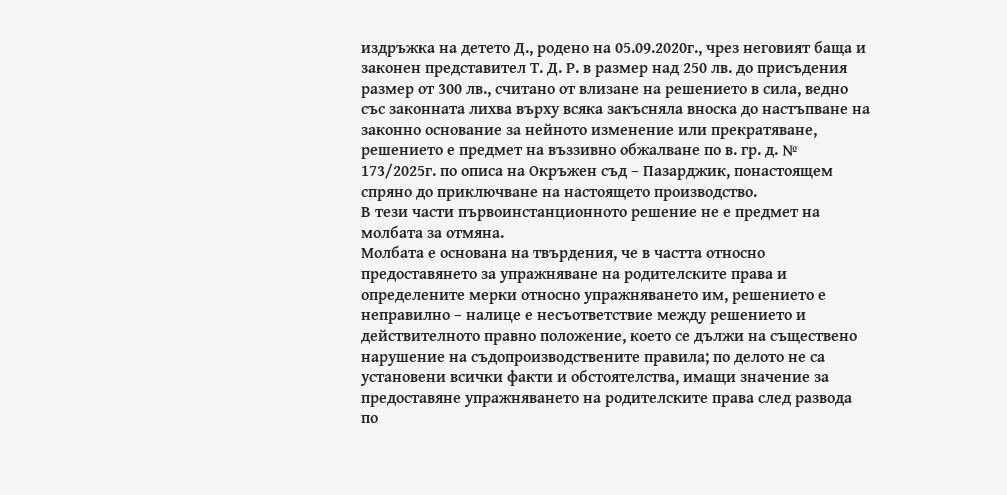издръжка на детето Д., родено на 05.09.2020г., чрез неговият баща и законен представител Т. Д. Р. в размер над 250 лв. до присъдения размер от 300 лв., считано от влизане на решението в сила, ведно със законната лихва върху всяка закъсняла вноска до настъпване на законно основание за нейното изменение или прекратяване, решението е предмет на въззивно обжалване по в. гр. д. № 173/2025г. по описа на Окръжен съд – Пазарджик, понастоящем спряно до приключване на настоящето производство.
В тези части първоинстанционното решение не е предмет на молбата за отмяна.
Молбата е основана на твърдения, че в частта относно предоставянето за упражняване на родителските права и определените мерки относно упражняването им, решението е неправилно – налице е несъответствие между решението и действителното правно положение, което се дължи на съществено нарушение на съдопроизводствените правила; по делото не са установени всички факти и обстоятелства, имащи значение за предоставяне упражняването на родителските права след развода по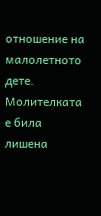отношение на малолетното дете. Молителката е била лишена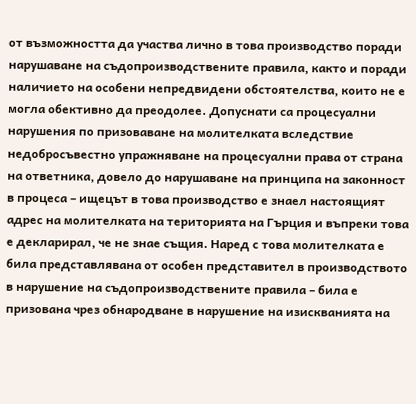от възможността да участва лично в това производство поради нарушаване на съдопроизводствените правила, както и поради наличието на особени непредвидени обстоятелства, които не е могла обективно да преодолее. Допуснати са процесуални нарушения по призоваване на молителката вследствие недобросъвестно упражняване на процесуални права от страна на ответника, довело до нарушаване на принципа на законност в процеса – ищецът в това производство е знаел настоящият адрес на молителката на територията на Гърция и въпреки това е декларирал, че не знае същия. Наред с това молителката е била представлявана от особен представител в производството в нарушение на съдопроизводствените правила – била е призована чрез обнародване в нарушение на изискванията на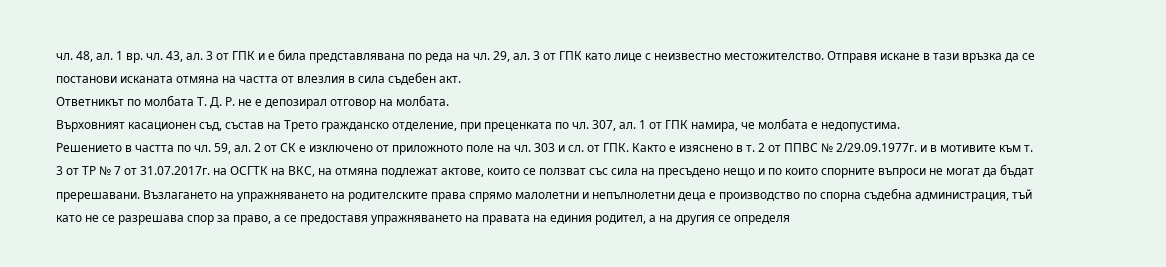чл. 48, ал. 1 вр. чл. 43, ал. 3 от ГПК и е била представлявана по реда на чл. 29, ал. 3 от ГПК като лице с неизвестно местожителство. Отправя искане в тази връзка да се постанови исканата отмяна на частта от влезлия в сила съдебен акт.
Ответникът по молбата Т. Д. Р. не е депозирал отговор на молбата.
Върховният касационен съд, състав на Трето гражданско отделение, при преценката по чл. 307, ал. 1 от ГПК намира, че молбата е недопустима.
Решението в частта по чл. 59, ал. 2 от СК е изключено от приложното поле на чл. 303 и сл. от ГПК. Както е изяснено в т. 2 от ППВС № 2/29.09.1977г. и в мотивите към т. 3 от ТР № 7 от 31.07.2017г. на ОСГТК на ВКС, на отмяна подлежат актове, които се ползват със сила на пресъдено нещо и по които спорните въпроси не могат да бъдат пререшавани. Възлагането на упражняването на родителските права спрямо малолетни и непълнолетни деца е производство по спорна съдебна администрация, тъй като не се разрешава спор за право, а се предоставя упражняването на правата на единия родител, а на другия се определя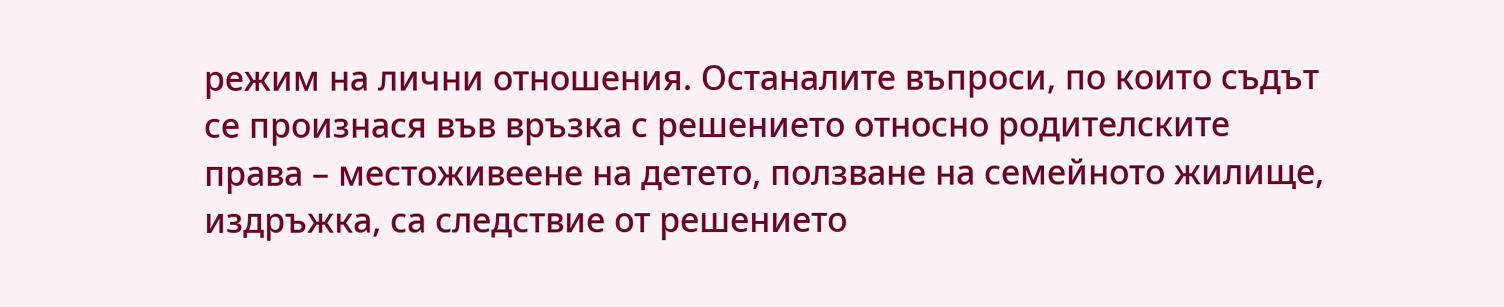режим на лични отношения. Останалите въпроси, по които съдът се произнася във връзка с решението относно родителските права – местоживеене на детето, ползване на семейното жилище, издръжка, са следствие от решението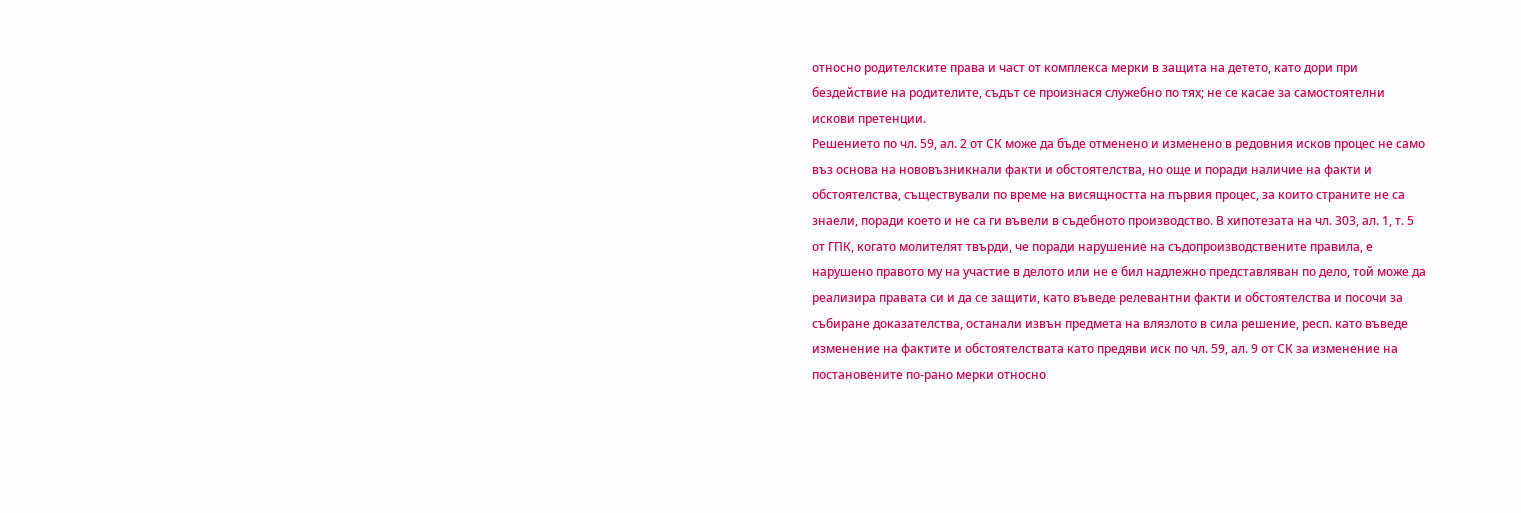относно родителските права и част от комплекса мерки в защита на детето, като дори при бездействие на родителите, съдът се произнася служебно по тях; не се касае за самостоятелни искови претенции.
Решението по чл. 59, ал. 2 от СК може да бъде отменено и изменено в редовния исков процес не само въз основа на нововъзникнали факти и обстоятелства, но още и поради наличие на факти и обстоятелства, съществували по време на висящността на първия процес, за които страните не са знаели, поради което и не са ги въвели в съдебното производство. В хипотезата на чл. 303, ал. 1, т. 5 от ГПК, когато молителят твърди, че поради нарушение на съдопроизводствените правила, е нарушено правото му на участие в делото или не е бил надлежно представляван по дело, той може да реализира правата си и да се защити, като въведе релевантни факти и обстоятелства и посочи за събиране доказателства, останали извън предмета на влязлото в сила решение, респ. като въведе изменение на фактите и обстоятелствата като предяви иск по чл. 59, ал. 9 от СК за изменение на постановените по-рано мерки относно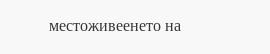местоживеенето на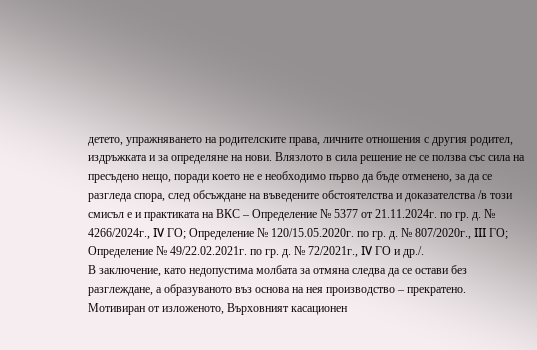детето, упражняването на родителските права, личните отношения с другия родител, издръжката и за определяне на нови. Влязлото в сила решение не се ползва със сила на пресъдено нещо, поради което не е необходимо първо да бъде отменено, за да се разгледа спора, след обсъждане на въведените обстоятелства и доказателства /в този смисъл е и практиката на ВКС – Определение № 5377 от 21.11.2024г. по гр. д. № 4266/2024г., IV ГО; Определение № 120/15.05.2020г. по гр. д. № 807/2020г., III ГО; Определение № 49/22.02.2021г. по гр. д. № 72/2021г., IV ГО и др./.
В заключение, като недопустима молбата за отмяна следва да се остави без разглеждане, а образуваното въз основа на нея производство – прекратено.
Мотивиран от изложеното, Върховният касационен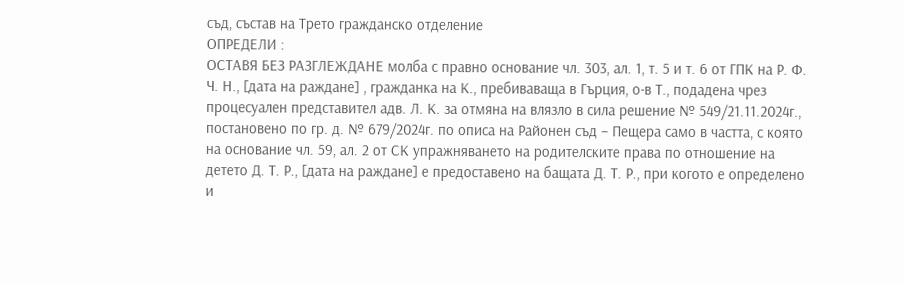съд, състав на Трето гражданско отделение
ОПРЕДЕЛИ :
ОСТАВЯ БЕЗ РАЗГЛЕЖДАНЕ молба с правно основание чл. 303, ал. 1, т. 5 и т. 6 от ГПК на Р. Ф. Ч. Н., [дата на раждане] , гражданка на К., пребиваваща в Гърция, о-в Т., подадена чрез процесуален представител адв. Л. К. за отмяна на влязло в сила решение № 549/21.11.2024г., постановено по гр. д. № 679/2024г. по описа на Районен съд – Пещера само в частта, с която на основание чл. 59, ал. 2 от СК упражняването на родителските права по отношение на детето Д. Т. Р., [дата на раждане] е предоставено на бащата Д. Т. Р., при когото е определено и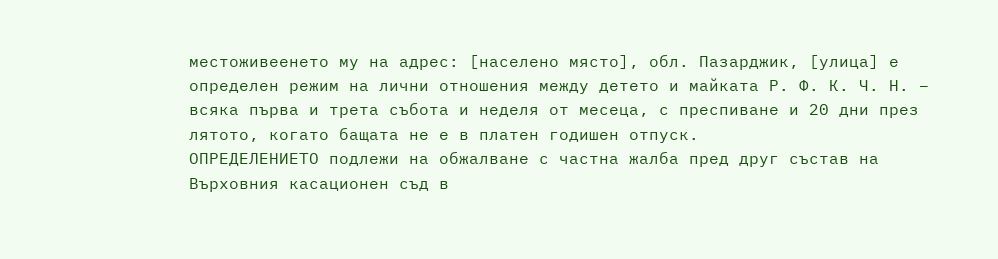местоживеенето му на адрес: [населено място], обл. Пазарджик, [улица] е определен режим на лични отношения между детето и майката Р. Ф. К. Ч. Н. – всяка първа и трета събота и неделя от месеца, с преспиване и 20 дни през лятото, когато бащата не е в платен годишен отпуск.
ОПРЕДЕЛЕНИЕТО подлежи на обжалване с частна жалба пред друг състав на Върховния касационен съд в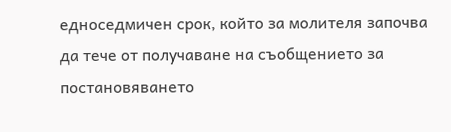едноседмичен срок, който за молителя започва да тече от получаване на съобщението за постановяването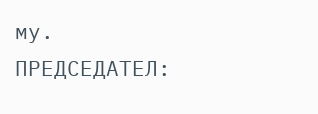му.
ПРЕДСЕДАТЕЛ: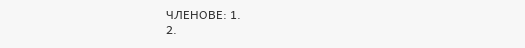ЧЛЕНОВЕ: 1.
2.